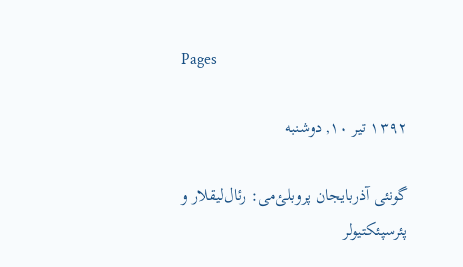Pages

۱۳۹۲ تیر ۱۰, دوشنبه

گونئی آذربایجان پروبلئ‌می: رئال‌لیقلار و پئرسپئکتیولر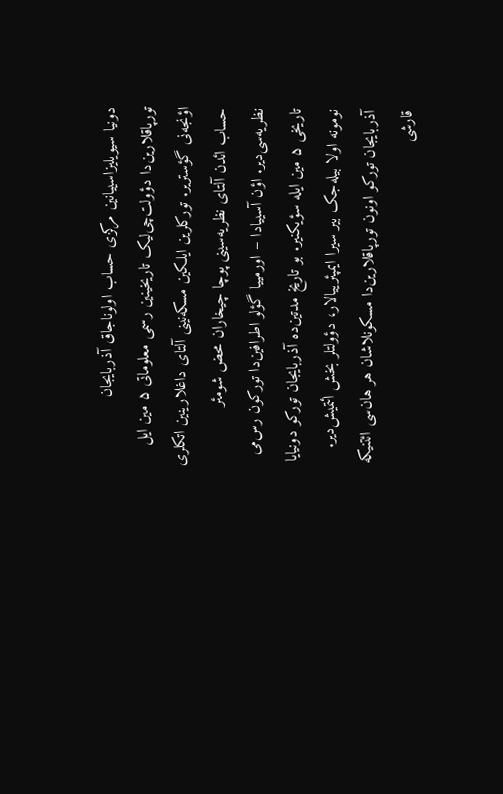دونیا سیویلیزاسییانین مرکزی حساب اولوناجاق آذربایجان تورپاقلارین‌دا دؤولت‌چی‌لیک تاریخینین رسمی معلوماتی ۵ مین ایل اؤنجه‌نی گؤستریر. تورکلرین ایلکین مسکه‌نینی آلتای داغلارینین اتکلری حساب ائد‌ن آلتای نظریه‌سینی پوچا چیخاران محض شومئر نظریه‌سی‌دیر. اؤن آسییادا – اورمییا گؤلو اطرافین‌دا تورکون رس‌می تاریخی ۵ مین ایله سؤیکنیر. بو تاریخ مدتین‌ده آذربایجان تورکو دونیایا نومونه اولا بیله‌جک بیر سیرا ایمپئرییالار، دؤولتلر بخش ائتمیش‌دیر.
آذربایجان تورکو اونون تورپاقلارین‌دا مسکونلاشان هر هان‌سی ائتنیکه قارشی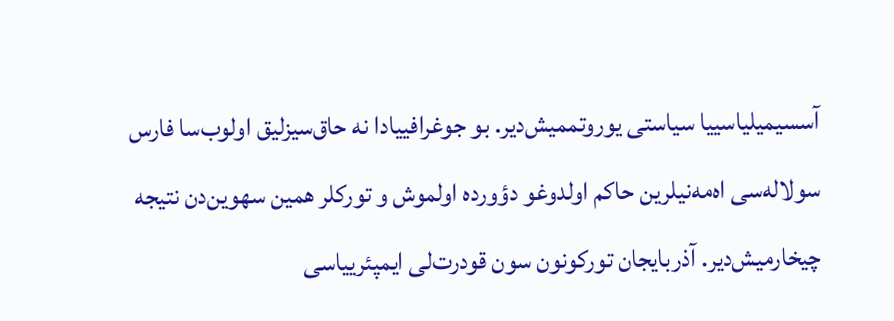آسسیمیلیاسییا سیاستی یوروتممیش‌دیر. بو جوغرافییادا نه حاق‌سیزلیق اولوب‌سا فارس سولاله‌سی اه‌مه‌نیلرین حاکم اولدوغو دؤورده اولموش و تورکلر همین سهوین‌دن نتیجه چیخارمیش‌دیر. آذربایجان تورکونون سون قودرت‌لی ایمپئرییاسی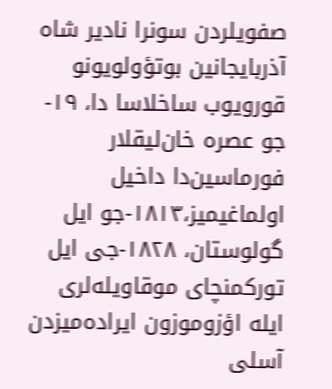صفویلردن سونرا نادیر شاه آذربایجانین بوتؤولویونو قورویوب ساخلاسا دا، ۱۹-جو عصره خان‌لیقلار فورماسین‌دا داخیل اولماغیمیز،۱۸۱۳-جو ایل گولوستان، ۱۸۲۸-جی ایل تورکمنچای موقاویله‌لری ایله اؤزوموزون ایراده‌میزدن آسلی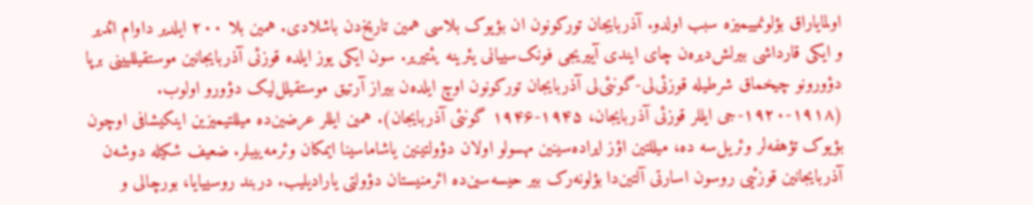اولمایاراق بؤلونمییمیزه سبب اولدو. آذربایجان تورکونون ان بؤیوک بلاسی همین تاریخ‌دن باشلادی. همین بلا ۲۰۰ ایلدیر داوام ائدیر و ایکی قارداشی بیرلش‌دیره‌ن چای ایندی آییریجی فونک‌سییانی یئرینه یئتیریر. سون ایکی یوز ایلده قوزئی آذربایجانین موستقیللیینی برپا دؤورونو چیخماق شرطیله قوزئی‌لی-گونئی‌لی آذربایجان تورکونون اوچ ایلده‌ن بیراز آرتیق موستقیلل‌لیک دؤورو اولوب. (۱۹۱۸-۱۹۲۰-جی ایللر قوزئی آذربایجان، ۱۹۴۵-۱۹۴۶ گونئی آذربایجان). همین ایللر عرضین‌ده میللتیمیزین اینکیشافی اوچون بؤیوک تؤهفه‌لر وئریل‌سه ده، میللتین اؤز ایراده‌سینین مهسولو اولان دؤولتینین یاشاماسینا ایمکان وئرمه‌ییبلر. ضعیف شکیله دوشه‌ن آذربایجانین قوزئیی روسون اسارتی آلتین‌دا بؤلونه‌رک بیر حیسه‌سین‌ده ائرمنیستان دؤولتی یارادیلیب. دربند روسییایا، بورچالی و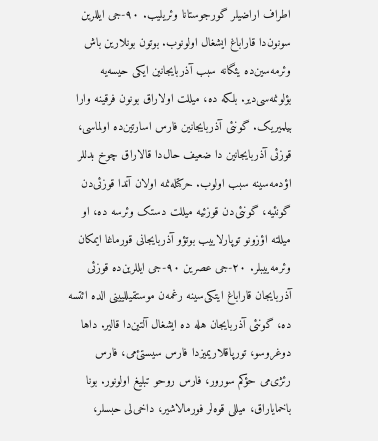اطراف اراضیلر گورجوستانا وئریلیب. ۹۰-جی ایللرین سونون‌دا قاراباغ ایشغال اولونوب. بوتون بونلارین باش وئرمه‌سین‌ده یئگانه سبب آذربایجانین ایکی حیسه‌یه بؤلونمه‌سی‌دیر. بلکه ده، میللت اولاراق بونون فرقینه وارا بیلمیریک. گونئی آذربایجانین فارس اسارتین‌ده اولماسی، قوزئی آذربایجانین دا ضعیف حال‌دا قالاراق چوخ بدللر اؤد‌مه‌سینه سبب اولوب. حرکتله‌نمه اولان آندا قوزئی‌دن گونئیه، گونئی‌دن قوزئیه میللت دستک وئرسه ده، او میللته اؤزونو توپارلاییب بوتؤو آذربایجانی قورماغا ایمکان وئرمه‌ییبلر. ۲۰-جی عصرین ۹۰-جی ایللرین‌ده قوزئی آذربایجان قاراباغ ایتکی‌سینه رغمه‌ن موستقیللیینی الده ائتسه ده، گونئی آذربایجان هله ده ایشغال آلتین‌دا قالیر. داها دوغروسو، تورپاقلاریمیزدا فارس سیستئ‌می، فارس رئژی‌می حؤکم سورور، فارس روحو تبلیغ اولونور. بونا باخمایاراق، میللی قوه‌لر فورمالاشیر، داخی‌لی حبسلر،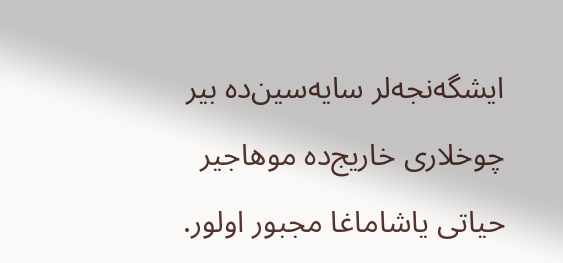ایشگه‌نجه‌لر سایه‌سین‌ده بیر چوخلاری خاریج‌ده موهاجیر حیاتی یاشاماغا مجبور اولور.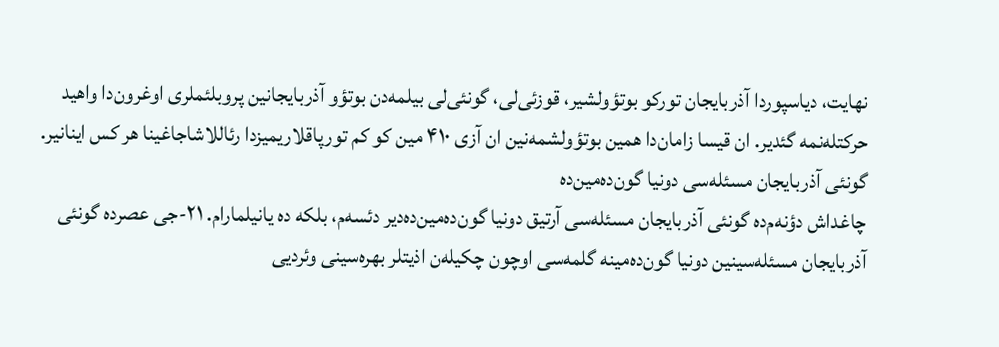نهایت، دیاسپوردا آذربایجان تورکو بوتؤولشیر، قوزئی‌لی، گونئی‌لی بیلمه‌دن بوتؤو آذربایجانین پروبلئملری اوغرون‌دا واهید حرکتله‌نمه گئدیر. ان قیسا زامان‌دا همین بوتؤولشمه‌نین ان آزی ۴۱۰ مین کو کم تورپاقلاریمیزدا رئاللاشاجاغینا هر کس اینانیر.
گونئی آذربایجان مسئله‌سی دونیا گون‌ده‌مین‌ده
چاغداش دؤنه‌م‌ده گونئی آذربایجان مسئله‌سی آرتیق دونیا گون‌ده‌مین‌ده‌دیر دئسه‌م، بلکه ده یانیلمارام. ۲۱-جی عصرده گونئی آذربایجان مسئله‌سینین دونیا گون‌ده‌مینه گلمه‌سی اوچون چکیله‌ن اذیتلر بهره‌سینی وئردیی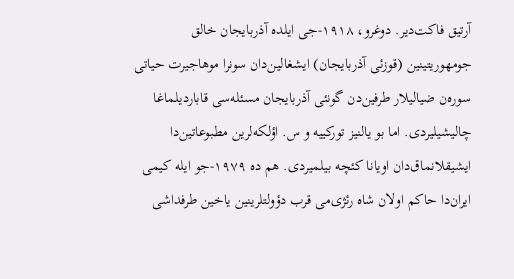آرتیق فاکت‌دیر. دوغرو، ۱۹۱۸-جی ایلده آذربایجان خالق جومهوریتینین (قوزئی آذربایجان) ایشغالین‌دان سونرا موهاجیرت حیاتی سوره‌ن ضیالیلار طرفین‌دن گونئی آذربایجان مسئله‌سی قاباردیلماغا چالیشیلیردی. اما بو یالنیز تورکییه و س. اؤلکه‌لرین مطبوعاتین‌دا ایشیقلانماق‌دان اویانا کئچه بیلمیردی. هم ده ۱۹۷۹-جو ایله کیمی ایران‌دا حاکم اولان شاه رئژی‌می قرب دؤولتلرینین یاخین طرفداشی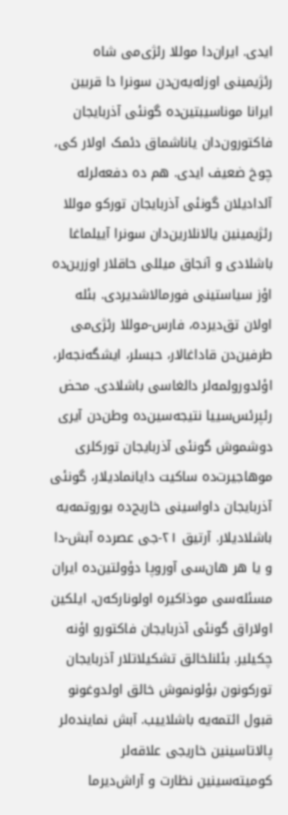ایدی. ایران‌دا موللا رئژی‌می شاه رئژیمینی اوزله‌یه‌ن‌دن سونرا دا قربین ایرانا موناسیبتین‌ده گونئی آذربایجان فاکتورون‌دان یاناشماق دئمک اولار کی، چوخ ضعیف ایدی. هم ده دفعه‌لرله آلدادیلان گونئی آذربایجان تورکو موللا رئژیمینین یالانلارین‌دان سونرا آییلماغا باشلادی و آنجاق میللی حاقلار اوزرین‌ده اؤز سیاستینی فورمالاشدیردی. بئله اولان تق‌دیرده، فارس-موللا رئژی‌می طرفین‌دن قاداغالار، حبسلر، ایشگه‌نجه‌لر، اؤلدورولمه‌لر دالغاسی باشلادی. محض رئپرئس‌سییا نتیجه‌سین‌ده وطن‌دن آیری دوشموش گونئی آذربایجان تورکلری موهاجیرت‌ده ساکیت دایانمادیلار، گونئی آذربایجان داواسینی خاریج‌ده یوروتمه‌یه باشلادیلار. آرتیق ۲۱-جی عصرده آبش-دا و یا هر هان‌سی آوروپا دؤولتین‌ده ایران مسئله‌سی موذاکیره اولونارکه‌ن، ایلکین اولاراق گونئی آذربایجان فاکتورو اؤنه چکیلیر. بئلنلخالق تشکیلاتلار آذربایجان تورکونون بؤلونموش خالق اولدوغونو قبول ائتمه‌یه باشلاییب. آبش نماینده‌لر پالاتاسینین خاریجی علاقه‌لر کومیته‌سینین نظارت و آراش‌دیرما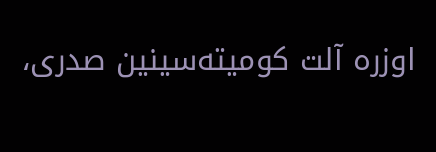اوزره آلت کومیته‌سینین صدری،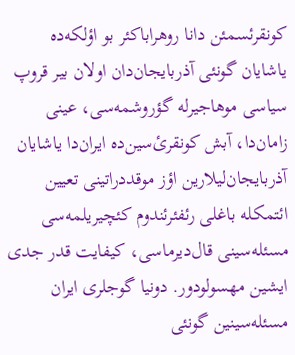کونقرئسمئن دانا روهراباکئر بو اؤلکه‌ده یاشایان گونئی آذربایجان‌دان اولان بیر قروپ سیاسی موهاجیرله گؤروشمه‌سی، عینی زامان‌دا، آبش کونقرئ‌سین‌ده ایران‌دا یاشایان آذربایجان‌لیلارین اؤز موقددراتینی تعیین ائتمکله باغلی رئفئرئندوم کئچیریلمه‌سی مسئله‌سینی قال‌دیرماسی، کیفایت قدر جدی ایشین مهسولودور. دونیا گوجلری ایران مسئله‌سینین گونئی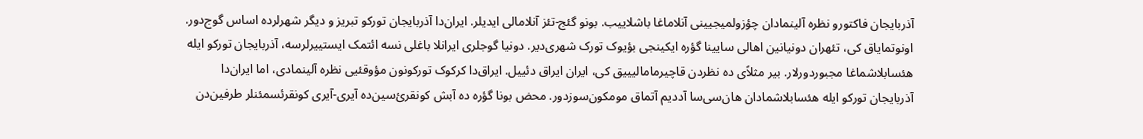آذربایجان فاکتورو نظره آلینمادان چؤزولمیجیینی آنلاماغا باشلاییب. بونو گئج-تئز آنلامالی ایدیلر. ایران‌دا آذربایجان تورکو تبریز و دیگر شهرلرده اساس گوج‌دور. اونوتمایاق کی، تئهران دونیانین اهالی سایینا گؤره ایکینجی بؤیوک تورک شهری‌دیر. دونیا گوجلری ایرانلا باغلی نسه ائتمک ایستییرلرسه، آذربایجان تورکو ایله هئسابلاشماغا مجبوردورلار. بیر مثلاًی ده نظردن قاچیرمامالیییق کی، ایران ایراق دئییل. ایراق‌دا کرکوک تورکونون مؤوقئیی نظره آلینمادی، اما ایران‌دا آذربایجان تورکو ایله هئسابلاشمادان هان‌سی‌سا آددیم آتماق مومکون‌سوزدور. محض بونا گؤره ده آبش کونقرئ‌سین‌ده آیری-آیری کونقرئسمئنلر طرفین‌دن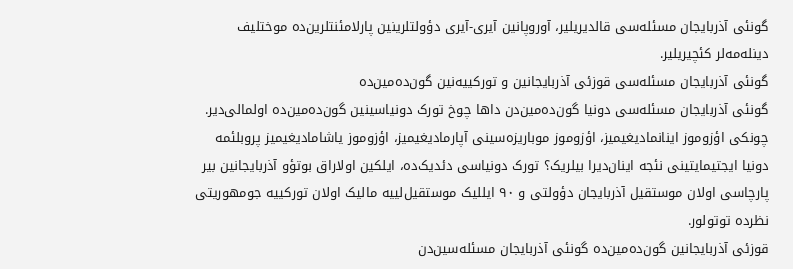گونئی آذربایجان مسئله‌سی قالدیریلیر، آوروپانین آیری-آیری دؤولتلرینین پارلامئنتلرین‌ده موختلیف دینله‌مه‌لر کئچیریلیر.
گونئی آذربایجان مسئله‌سی قوزئی آذربایجانین و تورکییه‌نین گون‌ده‌مین‌ده
گونئی آذربایجان مسئله‌سی دونیا گون‌ده‌مین‌دن داها چوخ تورک دونیاسینین گون‌ده‌مین‌ده اولمالی‌دیر. چونکی اؤزوموز اینانمادیغیمیز، اؤزوموز موباریزه‌سینی آپارمادیغیمیز، اؤزوموز یاشامادیغیمیز پروبلئمه دونیا ایجتیمایتینی نئجه اینان‌دیرا بیلریک؟ تورک دونیاسی دئدیک‌ده، ایلکین اولاراق بوتؤو آذربایجانین بیر پارچاسی اولان موستقیل آذربایجان دؤولتی و ۹۰ ایللیک موستقیل‌لییه مالیک اولان تورکییه جومهوریتی نظرده توتولور.
قوزئی آذربایجانین گون‌ده‌مین‌ده گونئی آذربایجان مسئله‌سین‌دن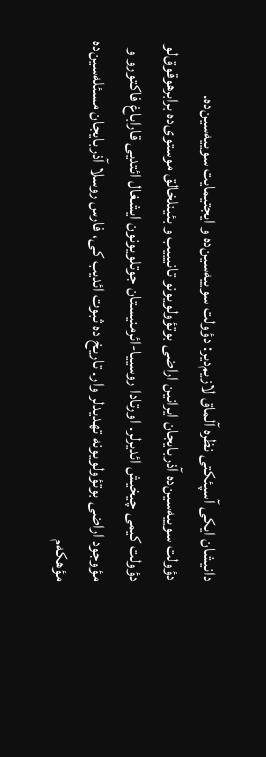دانیشان ایکی آسپئکتی نظره آلماق لازیم‌دیر: دؤولت سوییه‌سین‌ده و ایجتیمایت سوییه‌سین‌ده.
دؤولت سوییه‌سین‌ده آذربایجان ایرانین اراضی بوتؤولویونو تانیییب و بئینلخالق موستوی‌ده برابرهوقوق‌لو دؤولت کیمی چیخیش ائدیرلر. اورتادا روسییا-ائرمنیستان جوتلویونون ایشغال ائتدیی قاراباغ فاکتورو و مؤوجود اراضی بوتؤولویونه تهدیدلر وار. تاریخ ده ثبوت ائدیب کی، فارس روسلا آذربایجان مسئله‌سین‌ده مؤهکه‌م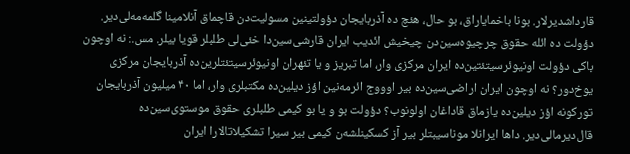قارداشدیرلار. بونا باخمایاراق، بو حال، هئچ ده آذربایجان دؤولتینین مسولیت‌دن قاچماق آنلامینا گلمه‌مه‌لی‌دیر. دؤولت ده ائله حقوق چرچیوه‌سین‌دن چیخیش ائدیب ایران قارشی‌سین‌دا خئی‌لی طلبلر قویا بیلر. مس.: نه اوچون باکی دؤولت اونیوئرسیتئتین‌ده ایران مرکزی وار، اما تبریز و یا تئهران اونیوئرسیتئتلرین‌ده آذربایجان مرکزی یوخ‌دور؟ نه اوچون ایران اراضی‌سین‌ده بیر اوووج ائرمه‌نین اؤز دیلین‌ده مکتبلری وار، اما ۴۰ میلیون آذربایجان تورکونه اؤز دیلین‌ده یازماق قاداغان اولونوب؟ دؤولت بو و یا بو کیمی طلبلری حقوق موستوی‌سین‌ده قال‌دیرمالی‌دیر. داها ایرانلا موناسیبتلر بیر آز کسکینلشه‌ن کیمی بیر سیرا تشکیلاتالارا ایران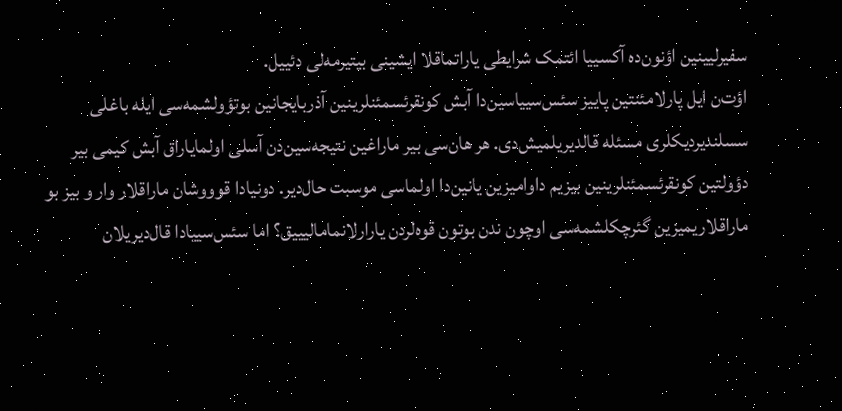سفیرلیینین اؤنون‌ده آکسییا ائتمک شرایطی یاراتماقلا ایشینی بیتیرمه‌لی دئییل.
اؤت‌ن ایل پارلامئنتین پاییز سئس‌سییاسین‌دا آبش کونقرئسمئنلرینین آذربایجانین بوتؤولشمه‌سی ایله باغلی سسلندیردیکلری مسئله قالدیریلمیش‌دی. هر هان‌سی بیر ماراغین نتیجه‌سین‌دن آسلی اولمایاراق آبش کیمی بیر دؤولتین کونقرئسمئنلرینین بیزیم داوامیزین یانین‌دا اولماسی موسبت حال‌دیر. دونیادا قوووشان ماراقلار وار و بیز بو ماراقلاریمیزین گئرچکلشمه‌سی اوچون ندن بوتون قوه‌لردن یارارلانمامالیییق؟ اما سئس‌سییادا قال‌دیریلان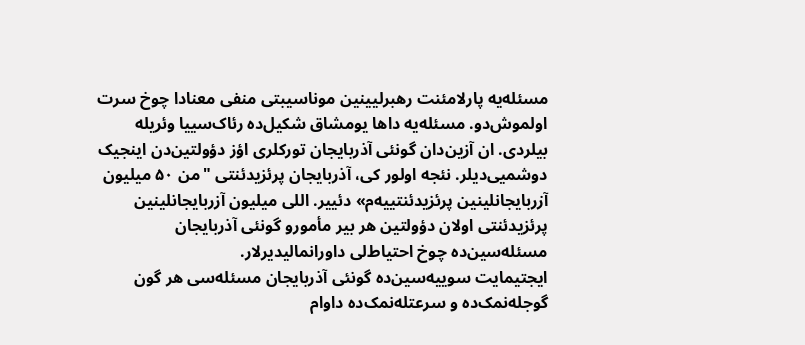مسئله‌یه پارلامئنت رهبرلیینین موناسیبتی منفی معنادا چوخ سرت اولموش‌دو. مسئله‌یه داها یومشاق شکیل‌ده رئاک‌سییا وئریله بیلردی. ان آزین‌دان گونئی آذربایجان تورکلری اؤز دؤولتین‌دن اینجیک دوشمیی‌دیلر. نئجه اولور کی، آذربایجان پرئزیدئنتی "من ۵۰ میلیون آزربایجانلینین پرئزیدئنتییه‌م» دئییر. اللی میلیون آزربایجانلینین پرئزیدئنتی اولان دؤولتین هر بیر مأمورو گونئی آذربایجان مسئله‌سین‌ده چوخ احتیاط‌لی داورانمالیدیرلار.
ایجتیمایت سوییه‌سین‌ده گونئی آذربایجان مسئله‌سی هر گون گوجله‌نمک‌ده و سرعتله‌نمک‌ده داوام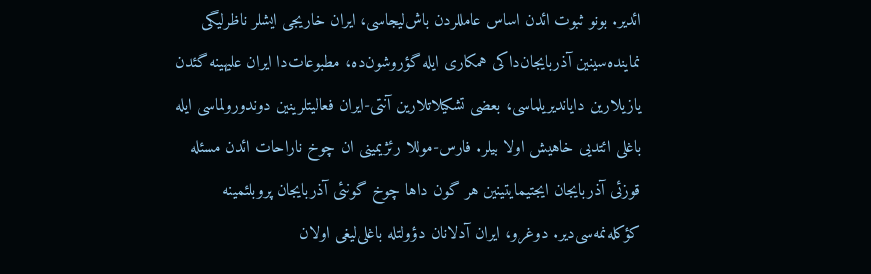ائدیر. بونو ثبوت ائد‌ن اساس عامللردن باش‌لیجاسی، ایران خاریجی ایشلر ناظرلیگی نماینده‌سینین آذربایجان‌داکی همکاری ایله گؤروشون‌ده، مطبوعات‌دا ایران علیهینه گئدن یازیلارین دایاندیریلماسی، بعضی تشکیلاتلارین آنتی-ایران فعالیتلرینین دوندورولماسی ایله باغلی ائتدیی خاهیش اولا بیلر. فارس-موللا رئژیمینی ان چوخ ناراحات ائد‌ن مسئله قوزئی آذربایجان ایجتیمایتینین هر گون داها چوخ گونئی آذربایجان پروبلئمینه کؤکله‌نمه‌سی‌دیر. دوغرو، ایران آدلانان دؤولتله باغلی‌لیغی اولان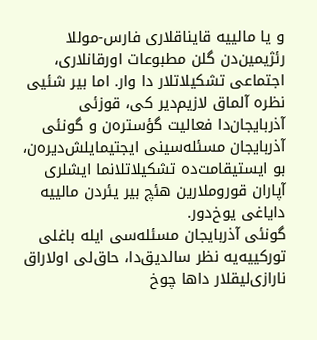و یا مالییه قایناقلاری فارس-موللا رئژیمین‌دن گلن مطبوعات اورقانلاری، اجتماعی تشکیلاتلار دا وار. اما بیر شئیی نظره آلماق لازیم‌دیر کی، قوزئی آذربایجان‌دا فعالیت گؤستره‌ن و گونئی آذربایجان مسئله‌سینی ایجتیمایلش‌دیره‌ن، بو ایستیقامت‌ده تشکیلاتلانما ایشلری آپاران قوروملارین هئچ بیر یئردن مالییه دایاغی یوخ‌دور.
گونئی آذربایجان مسئله‌سی ایله باغلی تورکییه‌یه نظر سالدیق‌دا، حاق‌لی اولاراق نارازی‌لیقلار داها چوخ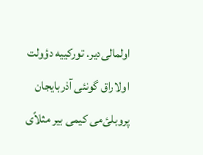اولمالی‌دیر. تورکییه دؤولت اولاراق گونئی آذربایجان پروبلئ‌می کیمی بیر مثلاًی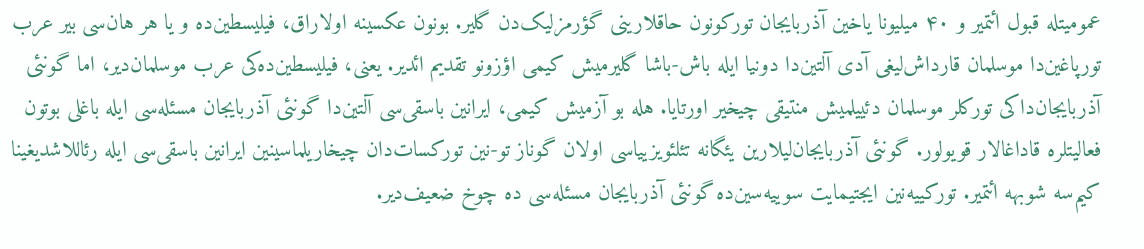عمومیتله قبول ائتمیر و ۴۰ میلیونا یاخین آذربایجان تورکونون حاقلارینی گؤرمزلیک‌دن گلیر. بونون عکسینه اولاراق، فیلیسطین‌ده و یا هر هان‌سی بیر عرب تورپاغین‌دا موسلمان قارداش‌لیغی آدی آلتین‌دا دونیا ایله باش-باشا گلیرمیش کیمی اؤزونو تقدیم ائدیر. یعنی، فیلیسطین‌ده‌کی عرب موسلمان‌دیر، اما گونئی آذربایجان‌داکی تورکلر موسلمان دئییلمیش منتیقی چیخیر اورتایا. هله بو آزمیش کیمی، ایرانین باسقی‌سی آلتین‌دا گونئی آذربایجان مسئله‌سی ایله باغلی بوتون فعالیتلره قاداغالار قویولور. گونئی آذربایجان‌لیلارین یئگانه تئلئویزییاسی اولان گوناز تو-نین تورکسات‌دان چیخاریلماسینین ایرانین باسقی‌سی ایله رئاللاشدیغینا کیم‌سه شوبهه ائتمیر. تورکییه‌نین ایجتیمایت سوییه‌سین‌ده گونئی آذربایجان مسئله‌سی ده چوخ ضعیف‌دیر.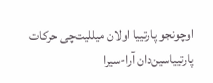اوچونجو پارتییا اولان میللیت‌چی حرکات پارتییاسین‌دان آرا-سیرا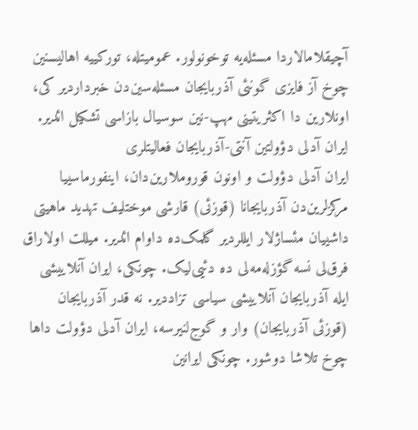آچیقلامالاردا مسئله‌یه توخونولور. عمومیتله، تورکییه اهالیسنین چوخ آز فایزی گونئی آذربایجان مسئله‌سین‌دن خبرداردیر کی، اونلارین دا اکثریتینی مهپ-نین سوسیال بازاسی تشکیل ائدیر.
ایران آدلی دؤولتین آنتی-آذربایجان فعالیتلری
ایران آدلی دؤولت و اونون قوروملارین‌دان، اینفورماسییا مرکزلرین‌دن آذربایجانا (قوزئی) قارشی موختلیف تهدید ماهیتی داشییان مئساژلار ایللردیر گلمک‌ده داوام ائدیر. میللت اولاراق فرق‌لی نسه گؤزله‌مه‌لی ده دئیی‌لیک. چونکی، ایران آنلاییشی ایله آذربایجان آنلاییشی سیاسی تزاددیر. نه قدر آذربایجان (قوزئی آذربایجان) وار و گوج‌لنیرسه، ایران آدلی دؤولت داها چوخ تلاشا دوشور. چونکی ایرانین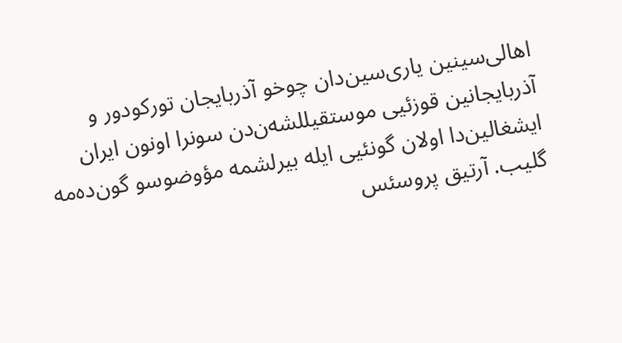اهالی‌سینین یاری‌سین‌دان چوخو آذربایجان تورکودور و آذربایجانین قوزئیی موستقیللشه‌ن‌دن سونرا اونون ایران ایشغالین‌دا اولان گونئیی ایله بیرلشمه مؤوضوسو گون‌ده‌مه گلیب. آرتیق پروسئس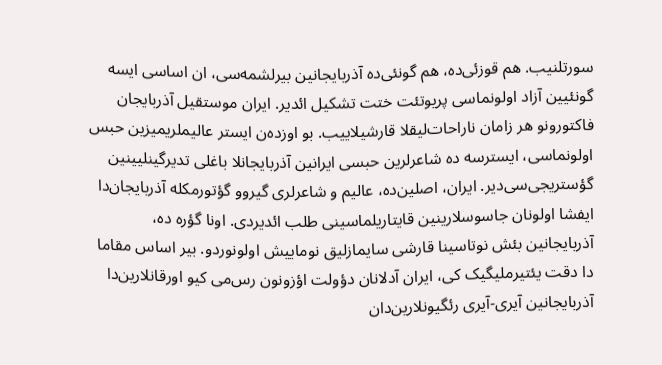سورتلنیب. هم قوزئی‌ده، هم گونئی‌ده آذربایجانین بیرلشمه‌سی، ان اساسی ایسه گونئیین آزاد اولونماسی پریوتئت ختت تشکیل ائدیر. ایران موستقیل آذربایجان فاکتورونو هر زامان ناراحات‌لیقلا قارشیلاییب. بو اوزده‌ن ایستر عالیملریمیزین حبس اولونماسی، ایسترسه ده شاعرلرین حبسی ایرانین آذربایجانلا باغلی تدیرگینلیینین گؤستریجی‌سی‌دیر. ایران، اصلین‌ده، عالیم و شاعرلری گیروو گؤتورمکله آذربایجان‌دا ایفشا اولونان جاسوسلارینین قایتاریلماسینی طلب ائدیردی. اونا گؤره ده، آذربایجانین بئش نوتاسینا قارشی سایمازلیق نوماییش اولونوردو. بیر اساس مقاما دا دقت یئتیرملیگیک کی، ایران آدلانان دؤولت اؤزونون رس‌می کیو اورقانلارین‌دا آذربایجانین آیری-آیری رئگیونلارین‌دان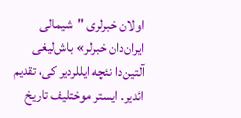اولان خبرلری "شیمالی ایران‌دان خبرلر» باش‌لیغی آلتین‌دا نئچه ایللردیر کی، تقدیم ائدیر. ایستر موختلیف تاریخ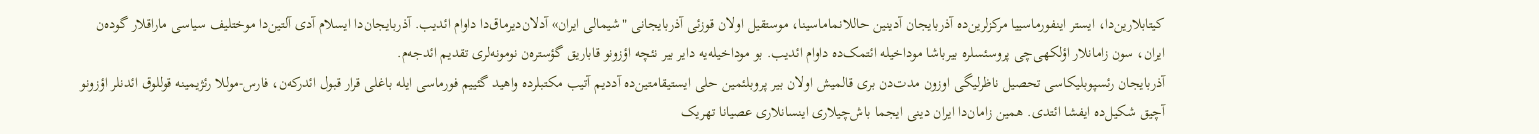کیتابلارین‌دا، ایستر اینفورماسییا مرکزلرین‌ده آذربایجان آدینین حاللانماماسینا، موستقیل اولان قوزئی آذربایجانی "شیمالی ایران» آدلان‌دیرماق‌دا داوام ائدیب. آذربایجان‌دا ایسلام آدی آلتین‌دا موختلیف سیاسی ماراقلار گوده‌ن ایران، سون زامانلار اؤلکهی‌چی پروسئسلره بیرباشا موداخیله ائتمک‌ده داوام ائدیب. بو موداخیله‌یه دایر بیر نئچه اؤزونو قاباریق گؤستره‌ن نومونه‌لری تقدیم ائد‌جه‌م.
آذربایجان رئسپوبلیکاسی تحصیل ناظرلیگی اوزون مدت‌دن بری قالمیش اولان بیر پروبلئمین حلی ایستیقامتین‌ده آددیم آتیب مکتبلرده واهید گئییم فورماسی ایله باغلی قرار قبول ائدرکه‌ن، فارس-موللا رئژیمینه قوللوق ائد‌نلر اؤزونو آچیق شکیل‌ده ایفشا ائتدی. همین زامان‌دا ایران دینی ایجما باش‌چیلاری اینسانلاری عصیانا تهریک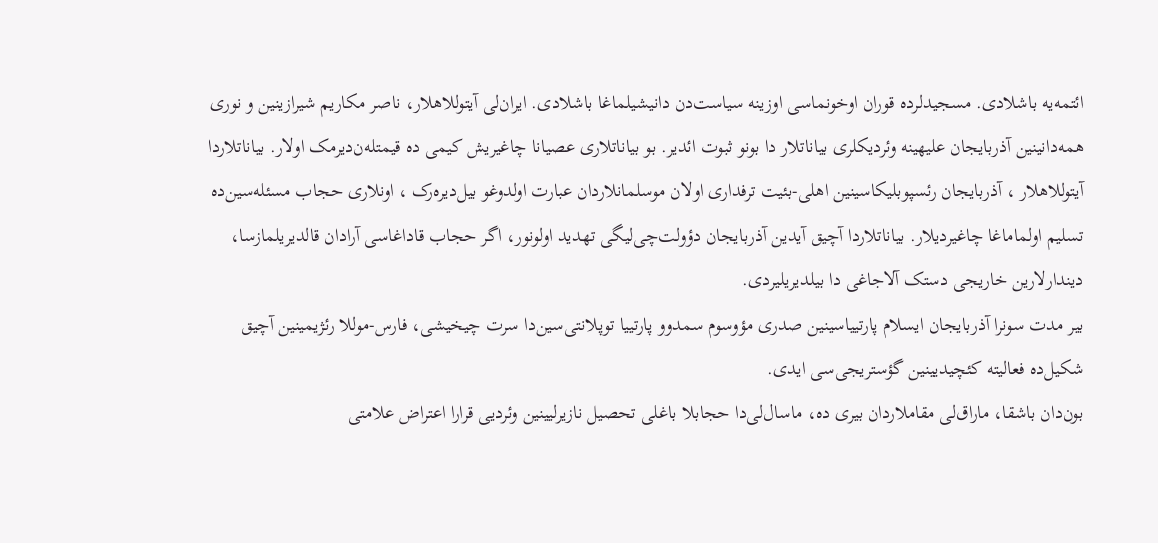ائتمه‌یه باشلادی. مسجیدلرده قوران اوخونماسی اوزینه سیاست‌دن دانیشیلماغا باشلادی. ایران‌لی آیتوللاهلار، ناصر مکاریم شیرازینین و نوری همه‌دانینین آذربایجان علیهینه وئردیکلری بیاناتلار دا بونو ثبوت ائدیر. بو بیاناتلاری عصیانا چاغیریش کیمی ده قیمتله‌ن‌دیرمک اولار. بیاناتلاردا آیتوللاهلار ، آذربایجان رئسپوبلیکاسینین اهلی-بئیت ترفداری اولان موسلمانلاردان عبارت اولدوغو بیل‌دیره‌رک ، اونلاری حجاب مسئله‌سین‌ده تسلیم اولماماغا چاغیردیلار. بیاناتلاردا آچیق آیدین آذربایجان دؤولت‌چی‌لیگی تهدید اولونور، اگر حجاب قاداغاسی آرادان قالدیریلمازسا، دیندارلارین خاریجی دستک آلاجاغی دا بیلدیریلیردی.
بیر مدت سونرا آذربایجان ایسلام پارتییاسینین صدری مؤوسوم سمدوو پارتییا توپلانتی‌سین‌دا سرت چیخیشی، فارس-موللا رئژیمینین آچیق شکیل‌ده فعالیته کئچیدیینین گؤستریجی‌سی ایدی.
بون‌دان باشقا، ماراق‌لی مقاملاردان بیری ده، ماسال‌لی‌دا حجابلا باغلی تحصیل نازیرلیینین وئردیی قرارا اعتراض علامتی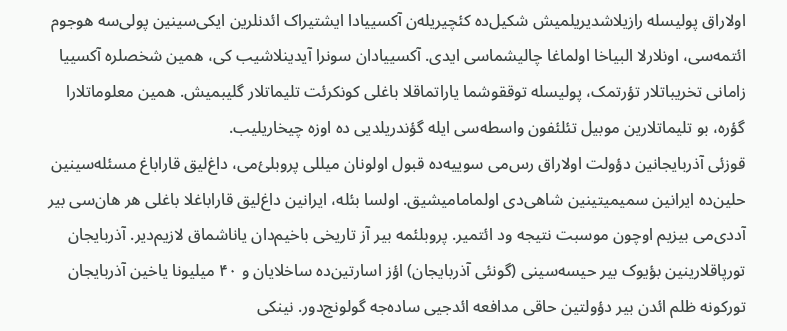اولاراق پولیسله رازیلاشدیریلمیش شکیل‌ده کئچیریله‌ن آکسییادا ایشتیراک ائد‌نلرین ایکی‌سینین پولی‌سه هوجوم ائتمه‌سی، اونلارلا البیاخا اولماغا چالیشماسی ایدی. آکسییادان سونرا آیدینلاشیب کی، همین شخصلره آکسییا زامانی تخریباتلار تؤرتمک، پولیسله توققوشما یاراتماقلا باغلی کونکرئت تلیماتلار گلیبمیش. همین معلوماتلارا گؤره، بو تلیماتلارین موبیل تئلئفون واسطه‌سی ایله گؤندریلدیی ده اوزه چیخاریلیب.
قوزئی آذربایجانین دؤولت اولاراق رس‌می سوییه‌ده قبول اولونان میللی پروبلئ‌می، داغ‌لیق قاراباغ مسئله‌سینین حلین‌ده ایرانین سمیمیتینین شاهی‌دی اولمامامیشیق. اولسا بئله، ایرانین داغ‌لیق قاراباغلا باغلی هر هان‌سی بیر آددی‌می بیزیم اوچون موسبت نتیجه ود ائتمیر. پروبلئمه بیر آز تاریخی باخیم‌دان یاناشماق لازیم‌دیر. آذربایجان تورپاقلارینین بؤیوک بیر حیسه‌سینی (گونئی آذربایجان) اؤز اسارتین‌ده ساخلایان و ۴۰ میلیونا یاخین آذربایجان تورکونه ظلم ائد‌ن بیر دؤولتین حاقی مدافعه ائدجیی ساده‌جه گولونج‌دور. نینکی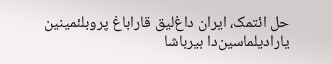حل ائتمک، ایران داغ‌لیق قاراباغ پروبلئمینین یارادیلماسین‌دا بیرباشا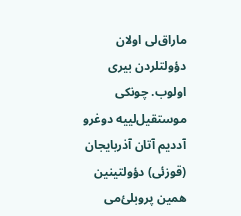ماراق‌لی اولان دؤولتلردن بیری اولوب. چونکی موستقیل‌لییه دوغرو آددیم آتان آذربایجان (قوزئی) دؤولتینین همین پروبلئ‌می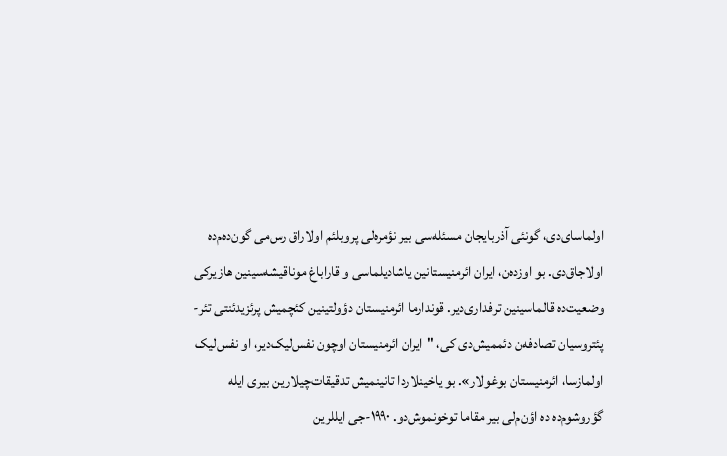اولماسای‌دی، گونئی آذربایجان مسئله‌سی بیر نؤمره‌لی پروبلئم اولاراق رس‌می گون‌ده‌م‌ده اولاجاق‌دی. بو اوزده‌ن، ایران ائرمنیستانین یاشادیلماسی و قاراباغ موناقیشه‌سینین هازیرکی وضعیت‌ده قالماسینین ترفداری‌دیر. قوندارما ائرمنیستان دؤولتینین کئچمیش پرئزیدئنتی تئر-پئتروسیان تصادفه‌ن دئممیش‌دی کی، "ایران ائرمنیستان اوچون نفس‌لیک‌دیر، او نفس‌لیک اولمازسا، ائرمنیستان بوغولار». بو یاخینلاردا تانینمیش تدقیقات‌چیلارین بیری ایله گؤروشوم‌ده ده اؤن‌م‌لی بیر مقاما توخونموش‌دو. ۱۹۹۰-جی ایللرین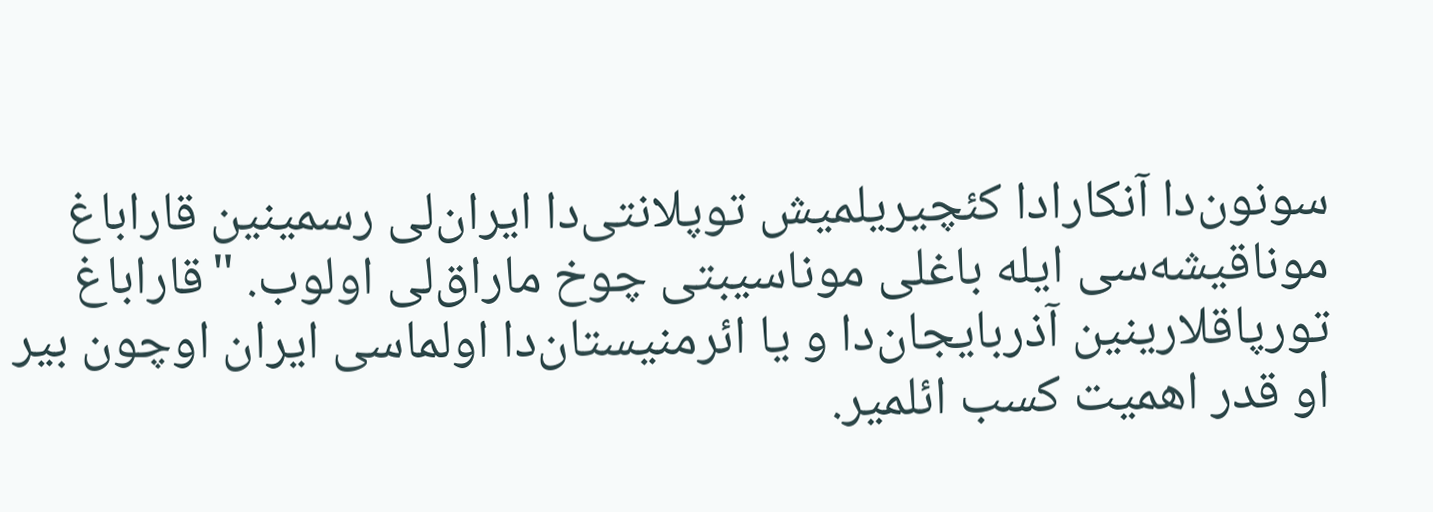سونون‌دا آنکارادا کئچیریلمیش توپلانتی‌دا ایران‌لی رسمینین قاراباغ موناقیشه‌سی ایله باغلی موناسیبتی چوخ ماراق‌لی اولوب. "قاراباغ تورپاقلارینین آذربایجان‌دا و یا ائرمنیستان‌دا اولماسی ایران اوچون بیر او قدر اهمیت کسب ائلمیر.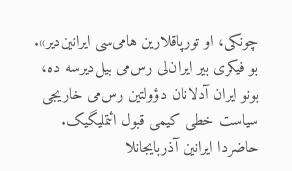چونکی، او تورپاقلارین هامی‌سی ایرانین‌دیر». بو فیکری بیر ایران‌لی رس‌می بیل‌دیرسه ده، بونو ایران آدلانان دؤولتین رس‌می خاریجی سیاست خطی کیمی قبول ائتملیگیک.
حاضردا ایرانین آذربایجانلا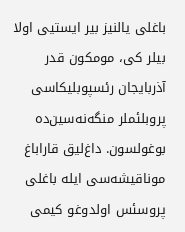باغلی یالنیز بیر ایستیی اولا بیلر کی، مومکون قدر آذربایجان رئسپوبلیکاسی پروبلئملر منگه‌نه‌سین‌ده بوغولسون. داغ‌لیق قاراباغ موناقیشه‌سی ایله باغلی پروسئس اولدوغو کیمی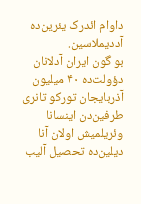داوام ائد‌رک یئرین‌ده آددیملاسین.
بو گون ایران آدلانان دؤولت‌ده ۴۰ میلیون آذربایجان تورکو تانری طرفین‌دن اینسانا وئریلمیش اولان آنا دیلین‌ده تحصیل آلیب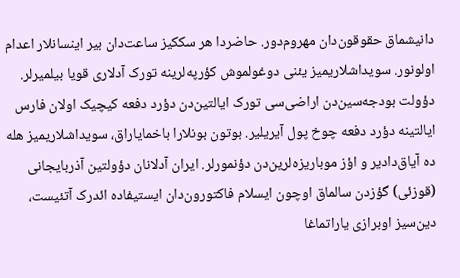دانیشماق حقوقون‌دان مهروم‌دور. حاضردا هر سککیز ساعت‌دان بیر اینسانلار اعدام اولونور. سویداشلاریمیز یئنی دوغولموش کؤرپه‌لرینه تورک آدلاری قویا بیلمیرلر. دؤولت بودجه‌سین‌دن اراضی‌سی تورک ایالتین‌دن دؤرد دفعه کیچیک اولان فارس ایالتینه دؤرد دفعه چوخ پول آیریلیر. بوتون بونلارا باخمایاراق، سویداشلاریمیز هله ده آیاق‌دادیر و اؤز موباریزه‌لرین‌دن دؤنمورلر. ایران آدلانان دؤولتین آذربایجانی (قوزئی) گؤزدن سالماق اوچون ایسلام فاکتورون‌دان ایستیفاده ائد‌رک آتئیست، دین‌سیز اوبرازی یاراتماغا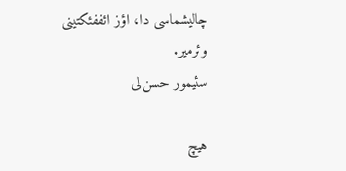چالیشماسی دا، اؤز ائففئکتینی وئرمیر.
سئیمور حسن‌لی

هیچ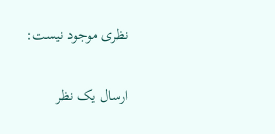نظری موجود نیست:

ارسال یک نظر